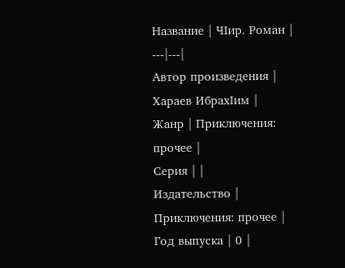Название | ЧIир. Роман |
---|---|
Автор произведения | Хараев ИбрахIим |
Жанр | Приключения: прочее |
Серия | |
Издательство | Приключения: прочее |
Год выпуска | 0 |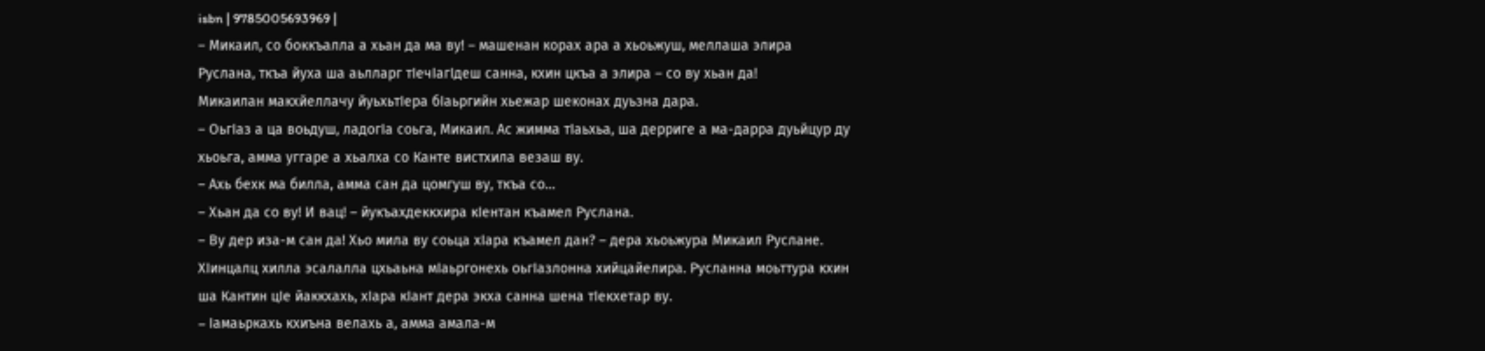isbn | 9785005693969 |
– Микаил, со боккъалла а хьан да ма ву! – машенан корах ара а хьоьжуш, меллаша элира Руслана, ткъа йуха ша аьлларг тIечIагIдеш санна, кхин цкъа а элира – со ву хьан да!
Микаилан макхйеллачу йуьхьтIера бIаьргийн хьежар шеконах дуьзна дара.
– ОьгIаз а ца воьдуш, ладогIа соьга, Микаил. Ас жимма тIаьхьа, ша дерриге а ма-дарра дуьйцур ду хьоьга, амма уггаре а хьалха со Канте вистхила везаш ву.
– Ахь бехк ма билла, амма сан да цомгуш ву, ткъа со…
– Хьан да со ву! И вац! – йукъахдеккхира кIентан къамел Руслана.
– Ву дер иза-м сан да! Хьо мила ву соьца хIара къамел дан? – дера хьоьжура Микаил Руслане. ХIинцалц хилла эсалалла цхьаьна мIаьргонехь оьгIазлонна хийцайелира. Русланна моьттура кхин ша Кантин цIе йаккхахь, хIара кIант дера экха санна шена тIекхетар ву.
– Iамаьркахь кхиъна велахь а, амма амала-м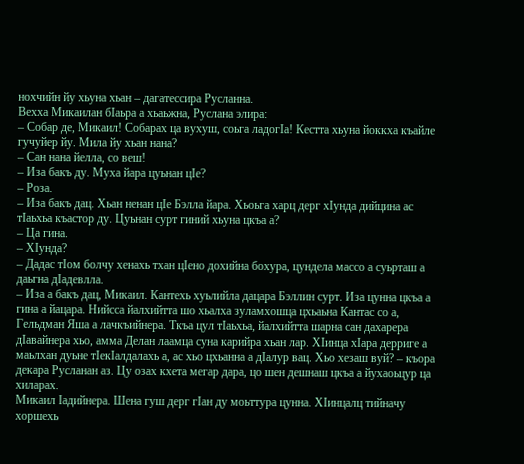нохчийн йу хьуна хьан – дагатессира Русланна.
Вехха Микаилан бIаьра а хьаьжна, Руслана элира:
– Собар де, Микаил! Собарах ца вухуш, соьга ладогIа! Кестта хьуна йоккха къайле гучуйер йу. Мила йу хьан нана?
– Сан нана йелла, со веш!
– Иза бакъ ду. Муха йара цуьнан цIе?
– Роза.
– Иза бакъ дац. Хьан ненан цIе Бэлла йара. Хьоьга харц дерг хIунда дийцина ас тIаьхьа къастор ду. Цуьнан сурт гиний хьуна цкъа а?
– Ца гина.
– ХIунда?
– Дадас тIом болчу хенахь тхан цIено дохийна бохура, цундела массо а суьрташ а даьгна дIадевлла.
– Иза а бакъ дац, Микаил. Кантехь хуьлийла дацара Бэллин сурт. Иза цунна цкъа а гина а йацара. Нийсса йалхийтта шо хьалха зуламхошца цхьаьна Кантас со а, Гельдман Яша а лачкъийнера. Ткъа цул тIаьхьа, йалхийтта шарна сан дахарера дIавайнера хьо, амма Делан лаамца суна карийра хьан лар. ХIинца хIара дерриге а маьлхан дуьне тIекIалдалахь а, ас хьо цхьанна а дIалур вац. Хьо хезаш вуй? – къора декара Русланан аз. Цу озах кхета мегар дара, цо шен дешнаш цкъа а йухаоьцур ца хиларах.
Микаил Iадийнера. Шена гуш дерг гIан ду моьттура цунна. ХIинцалц тийначу хоршехь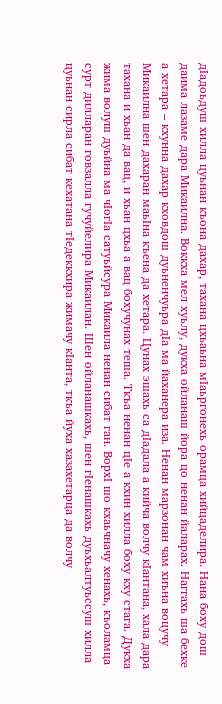дIадоьдуш хилла цуьнан къона дахар, тахана цхьаьна мIаьргонехь орамца хийцаделира. Нана боху дош даима лазаме дара Микаилна. Воккха мел хуьлу, дукха ойланаш йора цо ненан йаларах. Наггахь ша бехке а хетара – кхунна дахар кховдош дуьненчуьра дIа ма йаханера иза. Ненан марзонан чам хиъна воцучу Микаилна шен дахаран маьIна къена да хетара. Цунах эшахь са дIадала а кийча волчу кIантана, хала дара тахана и хьан да вац, и хьан цхьа а вац бохучунах теша. Ткъа ненан цIе а кхин хилла боху кху стага. Дукха жима волуш дуьйна ма чIогIа сатуьйсура Микаила ненан сибат ган. ВорхI шо кхаьчначу хенахь, къоламца сурт дилларан говзалла гучуйелира Микаилан. Шен ойланашкахь, шен гIенашкахь дуьхьалтуьссуш хилла цуьнан сирла сибат кехатана тIедеккхира жимачу кIанта, ткъа йуха хазахетарца да волчу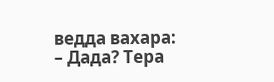ведда вахара:
– Дада? Тера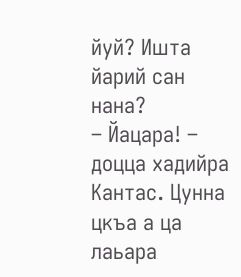йуй? Ишта йарий сан нана?
– Йацара! – доцца хадийра Кантас. Цунна цкъа а ца лаьара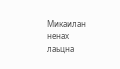Микаилан ненах лаьцна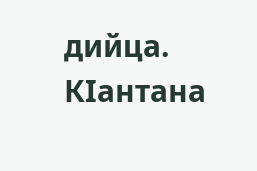дийца. КIантана